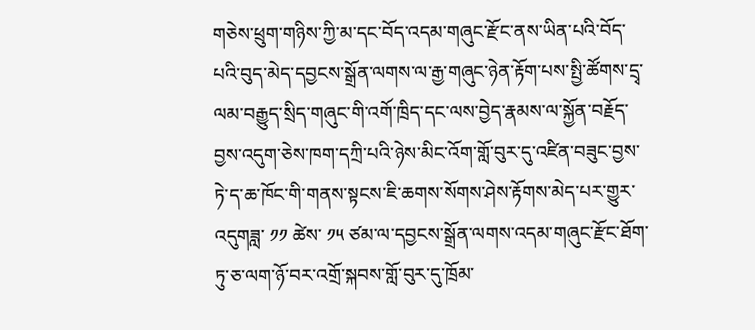གཅེས་ཕྲུག་གཉིས་ཀྱི་མ་དང་བོད་འདམ་གཞུང་རྫོང་ནས་ཡིན་པའི་བོད་པའི་བུད་མེད་དབྱངས་སྒྲོན་ལགས་ལ་རྒྱ་གཞུང་ཉེན་རྟོག་པས་སྤྱི་ཚོགས་དྲྭ་ལམ་བརྒྱུད་སྲིད་གཞུང་གི་འགོ་ཁྲིད་དང་ལས་བྱེད་རྣམས་ལ་སྐྱོན་བརྗོད་བྱས་འདུག་ཅེས་ཁག་དཀྲི་པའི་ཉེས་མིང་འོག་གློ་བུར་དུ་འཛིན་བཟུང་བྱས་ཏེ་ད་ཆ་ཁོང་གི་གནས་སྟངས་ཇི་ཆགས་སོགས་ཤེས་རྟོགས་མེད་པར་གྱུར་འདུགཟླ་ ༡༡ ཚེས་ ༡༥ ཙམ་ལ་དབྱངས་སྒྲོན་ལགས་འདམ་གཞུང་རྫོང་ཐོག་ཏུ་ཅ་ལག་ཉོ་བར་འགྲོ་སྐབས་གློ་བུར་དུ་ཁྲོམ་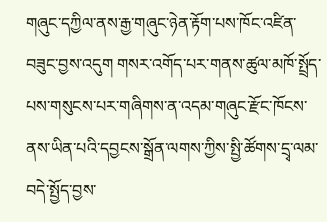གཞུང་དཀྱིལ་ནས་རྒྱ་གཞུང་ཉེན་རྟོག་པས་ཁོང་འཛིན་བཟུང་བྱས་འདུག གསར་འགོད་པར་གནས་ཚུལ་མཁོ་སྤྲོད་པས་གསུངས་པར་གཞིགས་ན་འདམ་གཞུང་རྫོང་ཁོངས་ནས་ཡིན་པའི་དབྱངས་སྒྲོན་ལགས་ཀྱིས་སྤྱི་ཚོགས་དྲྭ་ལམ་བདེ་སྤྱོད་བྱས་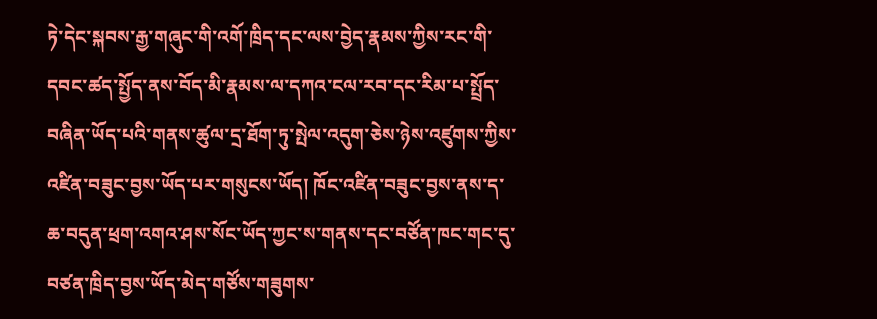ཏེ་དེང་སྐབས་རྒྱ་གཞུང་གི་འགོ་ཁྲིད་དང་ལས་བྱེད་རྣམས་ཀྱིས་རང་གི་དབང་ཚད་སྤྱོད་ནས་བོད་མི་རྣམས་ལ་དཀའ་ངལ་རབ་དང་རིམ་པ་སྤྲོད་བཞིན་ཡོད་པའི་གནས་ཚུལ་དྲ་ཐོག་ཏུ་སྤེལ་འདུག་ཅེས་ཉེས་འཛུགས་ཀྱིས་འཛིན་བཟུང་བྱས་ཡོད་པར་གསུངས་ཡོད། ཁོང་འཛིན་བཟུང་བྱས་ནས་ད་ཆ་བདུན་ཕྲག་འགའ་ཤས་སོང་ཡོད་ཀྱང་ས་གནས་དང་བཙོན་ཁང་གང་དུ་བཙན་ཁྲིད་བྱས་ཡོད་མེད་གཙོས་གཟུགས་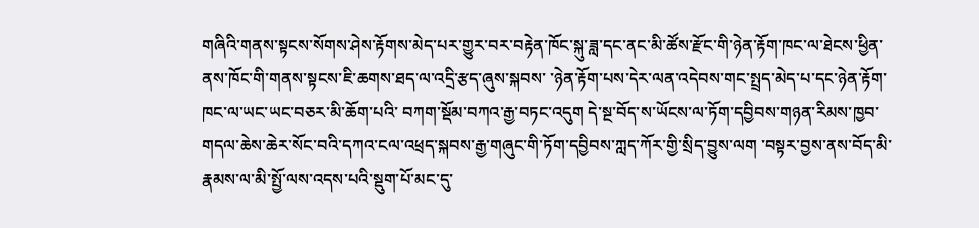གཞིའི་གནས་སྟངས་སོགས་ཤེས་རྟོགས་མེད་པར་གྱུར་བར་བརྟེན་ཁོང་སྐུ་ཟླ་དང་ནང་མི་ཚོས་རྫོང་གི་ཉེན་རྟོག་ཁང་ལ་ཐེངས་ཕྱིན་ནས་ཁོང་གི་གནས་སྟངས་ཇི་ཆགས་ཐད་ལ་འདྲི་རྩད་ཞུས་སྐབས་ ་ཉེན་རྟོག་པས་དེར་ལན་འདེབས་གང་སྤྲད་མེད་པ་དང་ཉེན་རྟོག་ཁང་ལ་ཡང་ཡང་བཅར་མི་ཆོག་པའི་ བཀག་སྡོམ་བཀའ་རྒྱ་བཏང་འདུག དེ་སྔ་བོད་ས་ཡོངས་ལ་ཏོག་དབྱིབས་གཉན་རིམས་ཁྱབ་གདལ་ཆེས་ཆེར་སོང་བའི་དཀའ་ངལ་འཕྲད་སྐབས་རྒྱ་གཞུང་གི་ཏོག་དབྱིབས་ཀླད་ཀོར་གྱི་སྲིད་བྱུས་ལག ་བསྟར་བྱས་ནས་བོད་མི་རྣམས་ལ་མི་སྤྱོ་ལས་འདས་པའི་སྡུག་པོ་མང་དུ་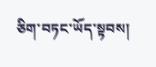ཅིག་བཏང་ཡོད་སྟབས།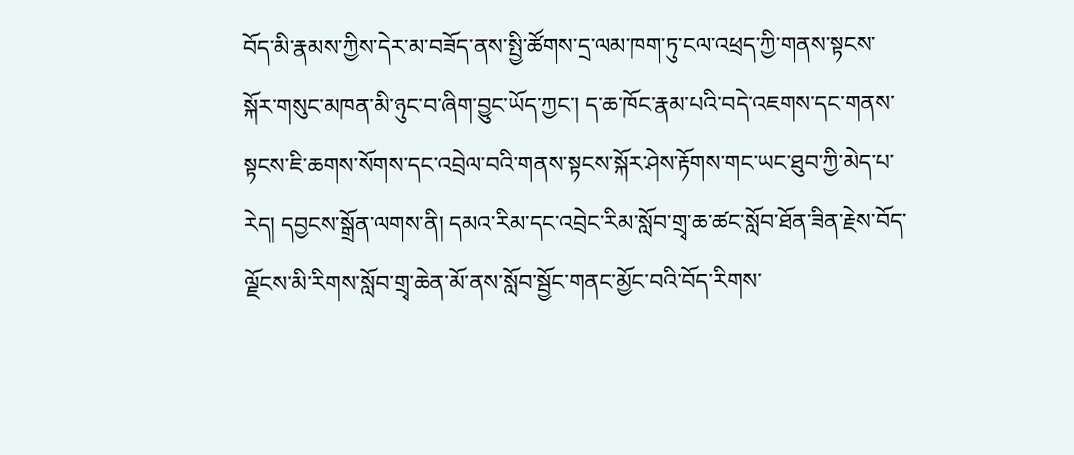བོད་མི་རྣམས་ཀྱིས་དེར་མ་བཟོད་ནས་སྤྱི་ཚོགས་དྲ་ལམ་ཁག་ཏུ་ངལ་འཕྲད་ཀྱི་གནས་སྟངས་སྐོར་གསུང་མཁན་མི་ཉུང་བ་ཞིག་བྱུང་ཡོད་ཀྱང་། ད་ཆ་ཁོང་རྣམ་པའི་བདེ་འཇགས་དང་གནས་སྟངས་ཇི་ཆགས་སོགས་དང་འབྲེལ་བའི་གནས་སྟངས་སྐོར་ཤེས་རྟོགས་གང་ཡང་ཐུབ་ཀྱི་མེད་པ་རེད། དབྱངས་སྒྲོན་ལགས་ནི། དམའ་རིམ་དང་འབྲེང་རིམ་སློབ་གྲྭ་ཆ་ཚང་སློབ་ཐོན་ཟིན་རྗེས་བོད་ལྗོངས་མི་རིགས་སློབ་གྲྭ་ཆེན་མོ་ནས་སློབ་སྦྱོང་གནང་མྱོང་བའི་བོད་རིགས་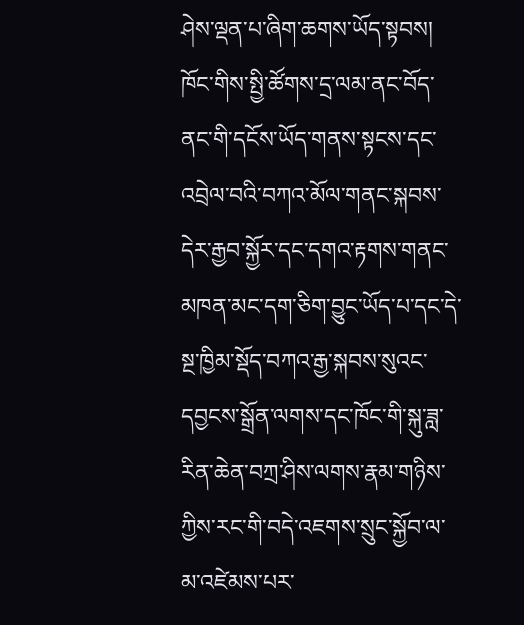ཤེས་ལྡན་པ་ཞིག་ཆགས་ཡོད་སྟབས། ཁོང་གིས་སྤྱི་ཚོགས་དྲ་ལམ་ནང་བོད་ནང་གི་དངོས་ཡོད་གནས་སྟངས་དང་འབྲེལ་བའི་བཀའ་མོལ་གནང་སྐབས་དེར་རྒྱབ་སྐྱོར་དང་དགའ་རྟགས་གནང་མཁན་མང་དག་ཅིག་བྱུང་ཡོད་པ་དང་དེ་སྔ་ཁྱིམ་སྡོད་བཀའ་རྒྱ་སྐབས་སུའང་དབྱངས་སྒྲོན་ལགས་དང་ཁོང་གི་སྐུ་ཟླ་རིན་ཆེན་བཀྲ་ཤིས་ལགས་རྣམ་གཉིས་ཀྱིས་རང་གི་བདེ་འཇགས་སྲུང་སྐྱོབ་ལ་མ་འཛེམས་པར་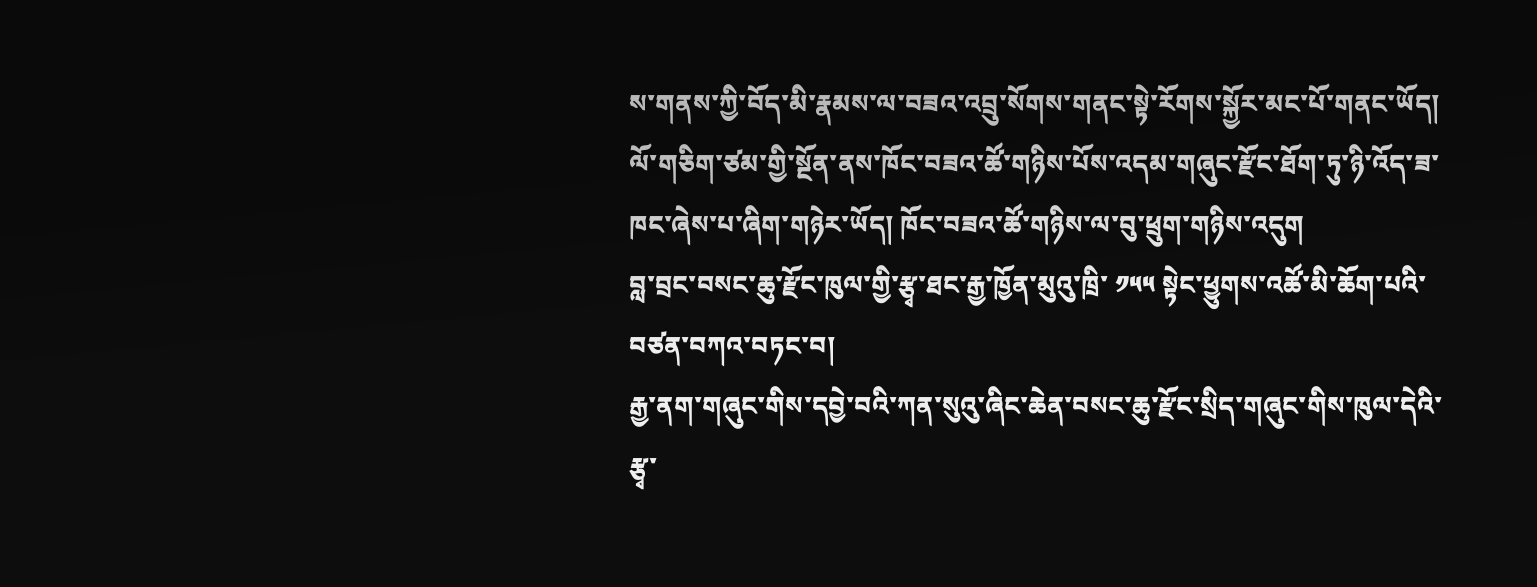ས་གནས་ཀྱི་བོད་མི་རྣམས་ལ་བཟའ་འབྲུ་སོགས་གནང་སྟེ་རོགས་སྐྱོར་མང་པོ་གནང་ཡོད། ལོ་གཅིག་ཙམ་གྱི་སྔོན་ནས་ཁོང་བཟའ་ཚོ་གཉིས་པོས་འདམ་གཞུང་རྫོང་ཐོག་ཏུ་ཉི་འོད་ཟ་ཁང་ཞེས་པ་ཞིག་གཉེར་ཡོད། ཁོང་བཟའ་ཚོ་གཉིས་ལ་བུ་ཕྲུག་གཉིས་འདུག
བླ་བྲང་བསང་ཆུ་རྫོང་ཁུལ་གྱི་རྩྭ་ཐང་རྒྱ་ཁྱོན་མུའུ་ཁྲི་ ༡༥༥ སྟེང་ཕྱུགས་འཚོ་མི་ཆོག་པའི་བཙན་བཀའ་བཏང་བ།
རྒྱ་ནག་གཞུང་གིས་དབྱེ་བའི་ཀན་སུའུ་ཞིང་ཆེན་བསང་ཆུ་རྫོང་སྲིད་གཞུང་གིས་ཁུལ་དེའི་རྩྭ་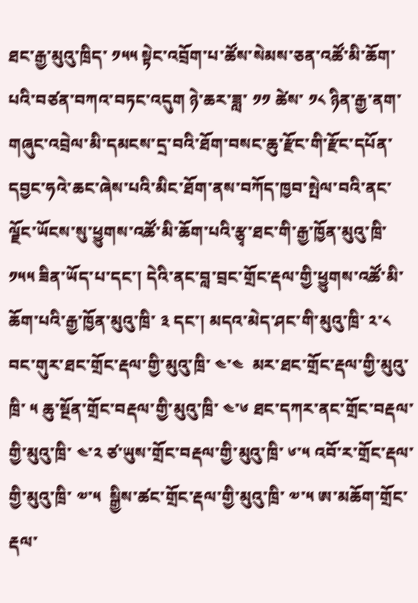ཐང་རྒྱ་མུའུ་ཁྲིད་ ༡༥༥ སྟེང་འབྲོག་པ་ཚོས་སེམས་ཅན་འཚོ་མི་ཆོག་པའི་བཙན་བཀའ་བཏང་འདུག ཉེ་ཆར་ཟླ་ ༡༡ ཚེས་ ༡༨ ཉིན་རྒྱ་ནག་གཞུང་འབྲེལ་མི་དམངས་དྲ་བའི་ཐོག་བསང་ཆུ་རྫོང་གི་རྫོང་དཔོན་དབྱང་ཧའེ་ཆང་ཞེས་པའི་མིང་ཐོག་ནས་བཀོད་ཁྱབ་སྤེལ་བའི་ནང་ལྗོང་ཡོངས་སུ་ཕྱུགས་འཚོ་མི་ཆོག་པའི་རྩྭ་ཐང་གི་རྒྱ་ཁྱོན་མུའུ་ཁྲི་ ༡༥༥ ཟིན་ཡོད་པ་དང་། དེའི་ནང་བླ་བྲང་གྲོང་རྡལ་གྱི་ཕྱུགས་འཚོ་མི་ཆོག་པའི་རྒྱ་ཁྱོན་མུའུ་ཁྲི་ ༣ དང་། མདའ་མེད་ཤང་གི་མུའུ་ཁྲི་ ༢་༨ བང་གུར་ཐང་གྲོང་རྡལ་གྱི་མུའུ་ཁྲི་ ༤་༤  མར་ཐང་གྲོང་རྡལ་གྱི་མུའུ་ཁྲི་ ༥ ཆུ་སྔོན་གྲོང་བརྡལ་གྱི་མུའུ་ཁྲི་ ༤་༦ ཐང་དཀར་ནང་གྲོང་བརྡལ་གྱི་མུའུ་ཁྲི་ ༤་༢ ཙ་ཡུས་གྲོང་བརྡལ་གྱི་མུའུ་ཁྲི་ ༦་༥ འབོ་ར་གྲོང་རྡལ་གྱི་མུའུ་ཁྲི་ ༧་༥  སྒྱིས་ཚང་གྲོང་རྡལ་གྱི་མུའུ་ཁྲི་ ༧་༥ ཨ་མཆོག་གྲོང་རྡལ་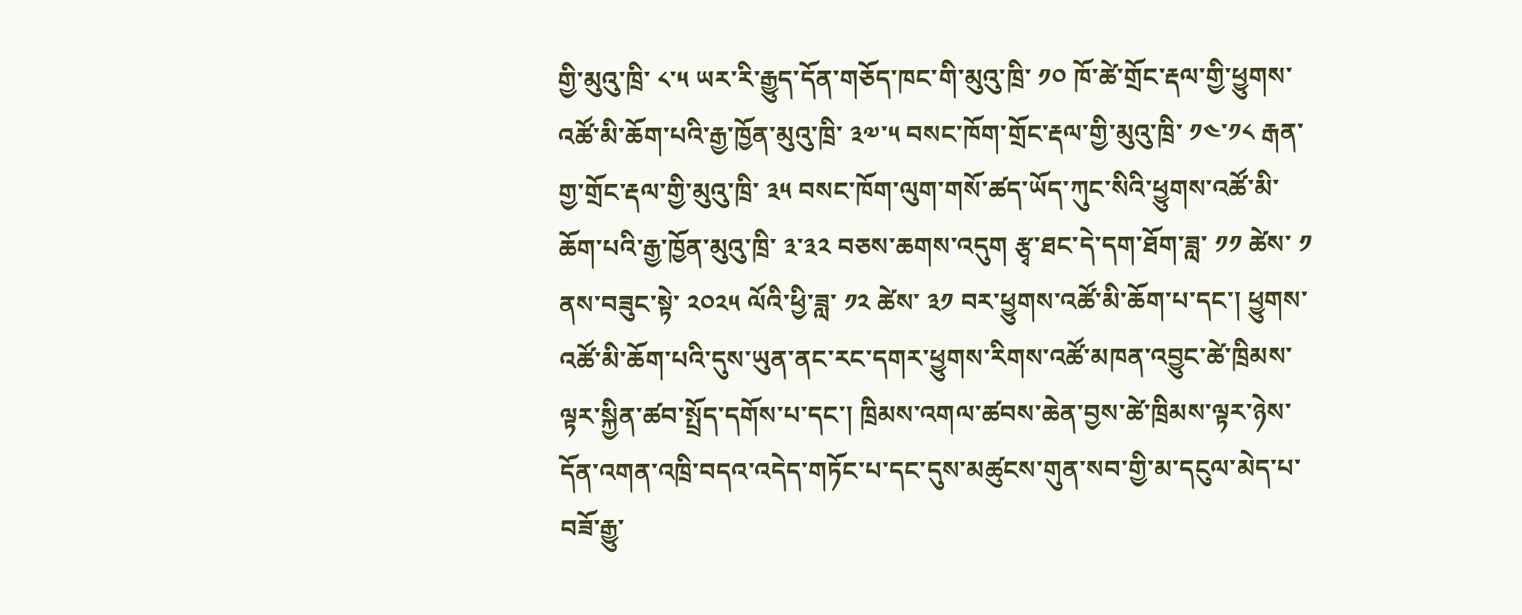གྱི་མུའུ་ཁྲི་ ༨་༥ ཡར་རི་རྒྱུད་དོན་གཅོད་ཁང་གི་མུའུ་ཁྲི་ ༡༠ ཁོ་ཚེ་གྲོང་རྡལ་གྱི་ཕྱུགས་འཚོ་མི་ཆོག་པའི་རྒྱ་ཁྱོན་མུའུ་ཁྲི་ ༣༧་༥ བསང་ཁོག་གྲོང་རྡལ་གྱི་མུའུ་ཁྲི་ ༡༤་༡༨ རྒན་གྱ་གྲོང་རྡལ་གྱི་མུའུ་ཁྲི་ ༣༥ བསང་ཁོག་ལུག་གསོ་ཚད་ཡོད་ཀུང་སིའི་ཕྱུགས་འཚོ་མི་ཆོག་པའི་རྒྱ་ཁྱོན་མུའུ་ཁྲི་ ༣་༣༢ བཅས་ཆགས་འདུག རྩྭ་ཐང་དེ་དག་ཐོག་ཟླ་ ༡༡ ཚེས་ ༡ ནས་བཟུང་སྟེ་ ༢༠༢༥ ལོའི་ཕྱི་ཟླ་ ༡༢ ཚེས་ ༣༡ བར་ཕྱུགས་འཚོ་མི་ཆོག་པ་དང་། ཕྱུགས་འཚོ་མི་ཆོག་པའི་དུས་ཡུན་ནང་རང་དགར་ཕྱུགས་རིགས་འཚོ་མཁན་འབྱུང་ཚེ་ཁྲིམས་ལྟར་སྐྱིན་ཚབ་སྤྲོད་དགོས་པ་དང་། ཁྲིམས་འགལ་ཚབས་ཆེན་བྱས་ཚེ་ཁྲིམས་ལྟར་ཉེས་དོན་འགན་འཁྲི་བདའ་འདེད་གཏོང་པ་དང་དུས་མཚུངས་གུན་སབ་གྱི་མ་དངུལ་མེད་པ་བཟོ་རྒྱུ་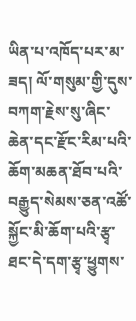ཡིན་པ་འཁོད་པར་མ་ཟད། ལོ་གསུམ་གྱི་དུས་བཀག་རྗེས་སུ་ཞིང་ཆེན་དང་རྫོང་རིམ་པའི་ཆོག་མཆན་ཐོབ་པའི་བརྒྱུད་སེམས་ཅན་འཚོ་སྐྱོང་མི་ཆོག་པའི་རྩྭ་ཐང་དེ་དག་རྩྭ་ཕྱུགས་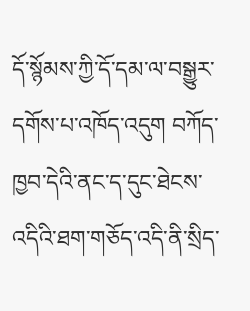དོ་སྙོམས་ཀྱི་དོ་དམ་ལ་བསྒྱུར་དགོས་པ་འཁོད་འདུག བཀོད་ཁྱབ་དེའི་ནང་ད་དུང་ཐེངས་འདིའི་ཐག་གཅོད་འདི་ནི་སྲིད་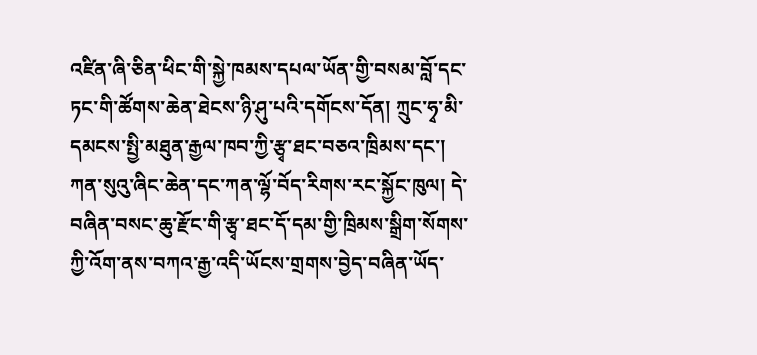འཛིན་ཞི་ཅིན་ཕིང་གི་སྐྱེ་ཁམས་དཔལ་ཡོན་གྱི་བསམ་བློ་དང་ཏང་གི་ཚོགས་ཆེན་ཐེངས་ཉི་ཤུ་པའི་དགོངས་དོན། ཀྲུང་ཧྭ་མི་དམངས་སྤྱི་མཐུན་རྒྱལ་ཁབ་ཀྱི་རྩྭ་ཐང་བཅའ་ཁྲིམས་དང་། ཀན་སུའུ་ཞིང་ཆེན་དང་ཀན་ལྷོ་བོད་རིགས་རང་སྐྱོང་ཁུལ། དེ་བཞིན་བསང་ཆུ་རྫོང་གི་རྩྭ་ཐང་དོ་དམ་གྱི་ཁྲིམས་སྒྲིག་སོགས་ཀྱི་འོག་ནས་བཀའ་རྒྱ་འདི་ཡོངས་གྲགས་བྱེད་བཞིན་ཡོད་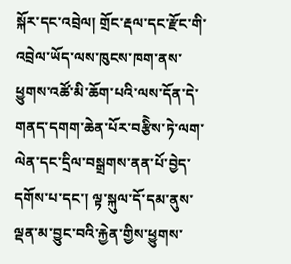སྐོར་དང་འབྲེལ། གྲོང་རྡལ་དང་རྫོང་གི་འབྲེལ་ཡོད་ལས་ཁུངས་ཁག་ནས་ཕྱུགས་འཚོ་མི་ཆོག་པའི་ལས་དོན་དེ་གནད་དགག་ཆེན་པོར་བརྩིེས་ཏེ་ལག་ལེན་དང་དྲིལ་བསྒྲགས་ནན་པོ་བྱེད་དགོས་པ་དང་། ལྟ་སྐུལ་དོ་དམ་ནུས་ལྡན་མ་བྱུང་བའི་རྐྱེན་གྱིས་ཕྱུགས་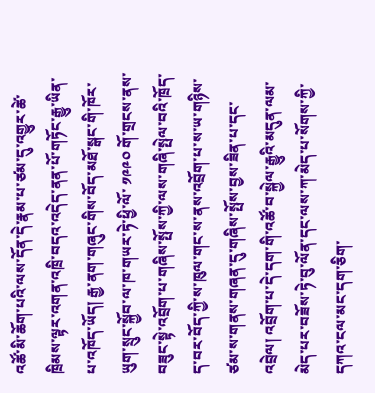འཚོ་མི་ཆོག་པའི་ལས་དོན་དེ་རྣམ་པ་ཙམ་དུ་འགྱུར་ཚེ་ཁྲིམས་ལྟར་འགན་འཁྲི་བདའ་འདེད་ནན་པོ་གཏོང་རྒྱུ་ཡིན་པ་འཁོད་ཡོད། རྒྱ་ནག་གཞུང་གིས་བོད་མཐོ་སྒང་གི་ཁོར་ཡུག་སྲུང་སྐྱོབ་ལ་ཁ་གཡར་ཏེ་ཕྱི་ལོ་ ༡༩༩༠ གོ་གྲངས་ནས་བཟུང་སྟེ་འབྲོག་པ་གཞིས་སྤོས་ཀྱི་ལས་གཞི་སྤེལ་བའི་ཁྲོད་ད་བར་བོད་ཀྱི་ས་ཁུལ་གང་ས་ནས་འབྲོག་པ་ས་ཡ་གཉིས་ཙམ་ས་གནས་གཞན་དུ་གཞིས་སྤོས་བྱས་ཟིན་པ་དང་འབྲེལ། འབྲོག་པ་དེ་དག་གི་འཚོ་བ་སྐྱེལ་རྒྱུའི་མདུན་ལམ་མེད་པར་བཟོས་ཏེ་བུ་ལོན་དང་ལས་ཀ་མེད་པ་སོགས་ཀྱི་དཀའ་ངལ་མང་དག་ཅིག་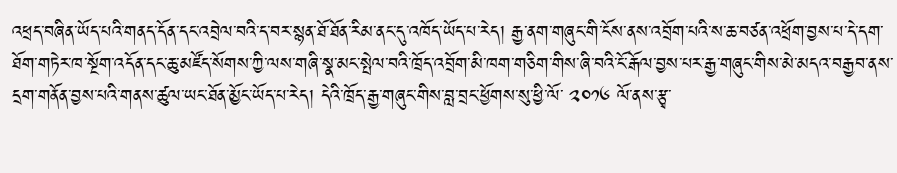འཕྲད་བཞིན་ཡོད་པའི་གནད་དོན་དང་འབྲེལ་བའི་ད་བར་སྙན་ཐོ་ཐོན་རིམ་ནང་དུ་འཁོད་ཡོད་པ་རེད། རྒྱ་ནག་གཞུང་གི་ངོས་ནས་འབྲོག་པའི་ས་ཆ་བཙན་འཕྲོག་བྱས་པ་དེ་དག་ཐོག་གཏེར་ཁ་སྔོག་འདོན་དང་ཆུ་མཛོད་སོགས་ཀྱི་ལས་གཞི་སྣ་མང་སྤེལ་བའི་ཁྲོད་འབྲོག་མི་ཁག་གཅིག་གིས་ཞི་བའི་ངོ་རྒོལ་བྱས་པར་རྒྱ་གཞུང་གིས་མེ་མདའ་བརྒྱབ་ནས་དྲག་གནོན་བྱས་པའི་གནས་ཚུལ་ཡང་ཐོན་མྱོང་ཡོད་པ་རེད། དེའི་ཁྲོད་རྒྱ་གཞུང་གིས་བླ་བྲང་ཕྱོགས་སུ་ཕྱི་ལོ་ ༢༠༡༦ ལོ་ནས་རྩྭ་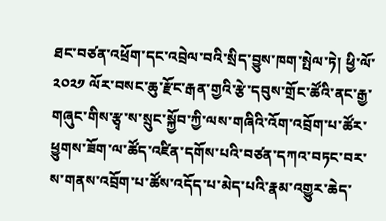ཐང་བཙན་འཕྲོག་དང་འབྲེལ་བའི་སྲིད་བྱུས་ཁག་སྤེལ་ཏེ། ཕྱི་ལོ་ ༢༠༢༡ ལོར་བསང་ཆུ་རྫོང་རྒན་གྱའི་རྩེ་དབུས་གྲོང་ཚོའི་ནང་རྒྱ་གཞུང་གིས་རྩྭ་ས་སྲུང་སྐྱོབ་ཀྱི་ལས་གཞིའི་འོག་འབྲོག་པ་ཚོར་ཕྱུགས་ཟོག་ལ་ཚོད་འཛིན་དགོས་པའི་བཙན་དཀའ་བཏང་བར་ས་གནས་འབྲོག་པ་ཚོས་འདོད་པ་མེད་པའི་རྣམ་འགྱུར་ཆེད་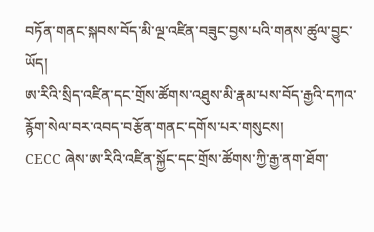བཏོན་གནང་སྐབས་བོད་མི་ལྔ་འཛིན་བཟུང་བྱས་པའི་གནས་ཚུལ་བྱུང་ཡོད།
ཨ་རིའི་སྲིད་འཛིན་དང་གྲོས་ཚོགས་འཐུས་མི་རྣམ་པས་བོད་རྒྱའི་དཀའ་རྙོག་སེལ་བར་འབད་བརྩོན་གནང་དགོས་པར་གསུངས།
CECC ཞེས་ཨ་རིའི་འཛིན་སྐྱོང་དང་གྲོས་ཚོགས་ཀྱི་རྒྱ་ནག་ཐོག་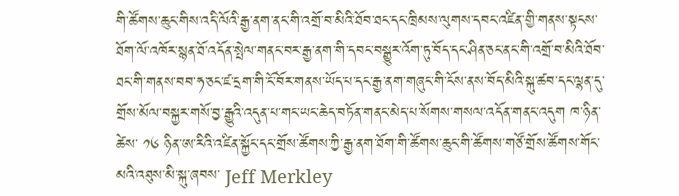གི་ཚོགས་ཆུང་གིས་འདི་ལོའི་རྒྱ་ནག་ནང་གི་འགྲོ་བ་མིའི་ཐོབ་ཐང་དང་ཁྲིམས་ལུགས་དབང་འཛིན་གྱི་གནས་སྟངས་ཐོག་ལོ་འཁོར་སྙན་ཐོ་འདོན་སྤེལ་གནང་བར་རྒྱ་ནག་གི་དབང་བསྒྱུར་འོག་ཏུ་བོད་དང་ཤིན་ཅང་ནང་གི་འགྲོ་བ་མིའི་ཐོབ་ཐང་གི་གནས་བབ་ཧ་ཅང་ཛ་དྲག་གི་ངོ་བོར་གནས་ཡོད་པ་དང་རྒྱ་ནག་གཞུང་གི་ངོས་ནས་བོད་མིའི་སྐུ་ཚབ་དང་ལྷན་དུ་གྲོས་མོལ་བསྐྱར་གསོ་བྱ་རྒྱུའི་འདུན་པ་གང་ཡང་ཆེད་བཏོན་གནང་མེད་པ་སོགས་གསལ་འདོན་གནང་འདུག ཁ་ཉིན་ཚེས་ ༡༦ ཉིན་ཨ་རིའི་འཛིན་སྐྱོང་དང་གྲོས་ཚོགས་ཀྱི་རྒྱ་ནག་ཐོག་གི་ཚོགས་ཆུང་གི་ཚོགས་གཙོ་གྲོས་ཚོགས་གོང་མའི་འཐུས་མི་སྐུ་ཞབས་ Jeff Merkley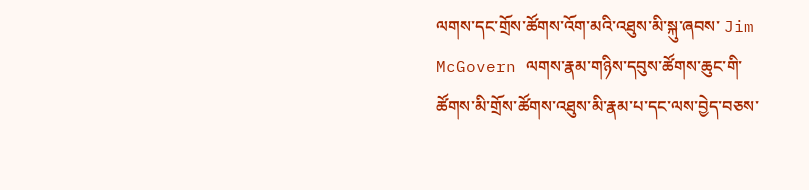ལགས་དང་གྲོས་ཚོགས་འོག་མའི་འཐུས་མི་སྐུ་ཞབས་ Jim McGovern ལགས་རྣམ་གཉིས་དབུས་ཚོགས་ཆུང་གི་ཚོགས་མི་གྲོས་ཚོགས་འཐུས་མི་རྣམ་པ་དང་ལས་བྱེད་བཅས་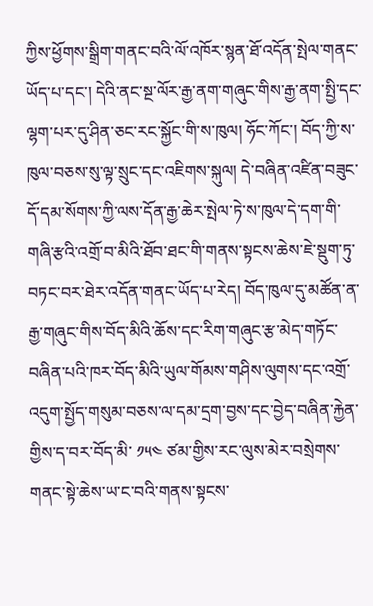ཀྱིས་ཕྱོགས་སྒྲིག་གནང་བའི་ལོ་འཁོར་སྙན་ཐོ་འདོན་སྤེལ་གནང་ཡོད་པ་དང་། དེའི་ནང་སྔ་ལོར་རྒྱ་ནག་གཞུང་གིས་རྒྱ་ནག་སྤྱི་དང་ལྷག་པར་དུ་ཤིན་ཅང་རང་སྐྱོང་གི་ས་ཁུལ། ཧོང་ཀོང་། བོད་ཀྱི་ས་ཁུལ་བཅས་སུ་ལྟ་སྲུང་དང་འཇིགས་སྐུལ། དེ་བཞིན་འཛིན་བཟུང་དོ་དམ་སོགས་ཀྱི་ལས་དོན་རྒྱ་ཆེར་སྤེལ་ཏེ་ས་ཁུལ་དེ་དག་གི་གཞི་རྩའི་འགྲོ་བ་མིའི་ཐོབ་ཐང་གི་གནས་སྟངས་ཆེས་ཇེ་སྡུག་ཏུ་བཏང་བར་ཐེར་འདོན་གནང་ཡོད་པ་རེད། བོད་ཁུལ་དུ་མཚོན་ན་རྒྱ་གཞུང་གིས་བོད་མིའི་ཆོས་དང་རིག་གཞུང་རྩ་མེད་གཏོང་བཞིན་པའི་ཁར་བོད་མིའི་ཡུལ་གོམས་གཤིས་ལུགས་དང་འགྲོ་འདུག་སྤྱོད་གསུམ་བཅས་ལ་དམ་དྲག་བྱས་དང་བྱེད་བཞིན་རྐྱེན་གྱིས་ད་བར་བོད་མི་ ༡༥༤ ཙམ་གྱིས་རང་ལུས་མེར་བསྲེགས་གནང་སྟེ་ཆེས་ཡ་ང་བའི་གནས་སྟངས་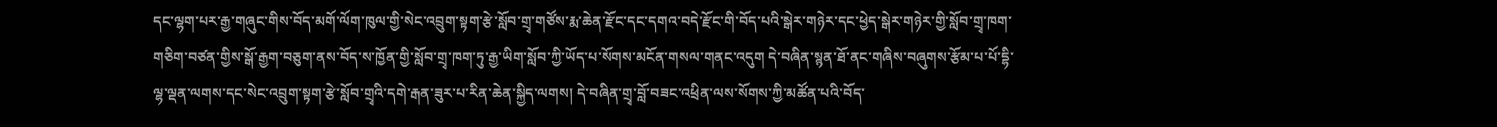དང་ལྷག་པར་རྒྱ་གཞུང་གིས་བོད་མགོ་ལོག་ཁུལ་གྱི་སེང་འབྲུག་སྟག་རྩེ་སློབ་གྲྭ་གཙོས་རྨ་ཆེན་རྫོང་དང་དགའ་བདེ་རྫོང་གི་བོད་པའི་སྒེར་གཉེར་དང་ཕྱེད་སྒེར་གཉེར་གྱི་སློབ་གྲྭ་ཁག་གཅིག་བཙན་གྱིས་སྒོ་རྒྱག་བཅུག་ནས་བོད་ས་ཁྱོན་གྱི་སློབ་གྲྭ་ཁག་ཏུ་རྒྱ་ཡིག་སློབ་ཀྱི་ཡོད་པ་སོགས་མངོན་གསལ་གནང་འདུག དེ་བཞིན་སྙན་ཐོ་ནང་གཞིས་བཞུགས་རྩོམ་པ་པོ་དྷི་ལྷ་ལྡན་ལགས་དང་སེང་འབྲུག་སྟག་རྩེ་སློབ་གྲྭའི་དགེ་རྒན་ཟུར་པ་རིན་ཆེན་སྐྱིད་ལགས། དེ་བཞིན་གྲྭ་བློ་བཟང་འཕྲིན་ལས་སོགས་ཀྱི་མཚོན་པའི་བོད་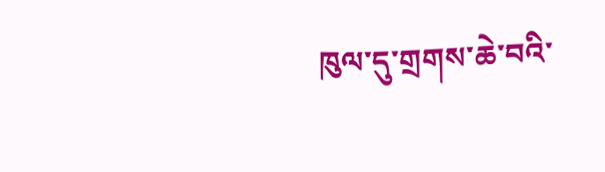ཁུལ་དུ་གྲགས་ཆེ་བའི་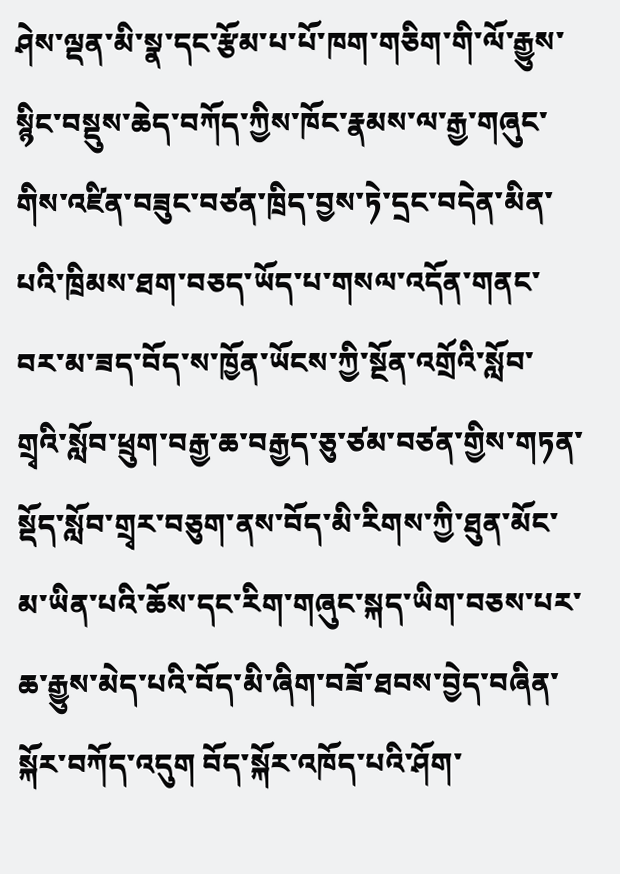ཤེས་ལྡན་མི་སྣ་དང་རྩོམ་པ་པོ་ཁག་གཅིག་གི་ལོ་རྒྱུས་སྙིང་བསྡུས་ཆེད་བཀོད་ཀྱིས་ཁོང་རྣམས་ལ་རྒྱ་གཞུང་གིས་འཛིན་བཟུང་བཙན་ཁྲིད་བྱས་ཏེ་དྲང་བདེན་མིན་པའི་ཁྲིམས་ཐག་བཅད་ཡོད་པ་གསལ་འདོན་གནང་བར་མ་ཟད་བོད་ས་ཁྱོན་ཡོངས་ཀྱི་སྔོན་འགྲོའི་སློབ་གྲྭའི་སློབ་ཕྲུག་བརྒྱ་ཆ་བརྒྱད་ཅུ་ཙམ་བཙན་གྱིས་གཏན་སྡོད་སློབ་གྲྭར་བཅུག་ནས་བོད་མི་རིགས་ཀྱི་ཐུན་མོང་མ་ཡིན་པའི་ཆོས་དང་རིག་གཞུང་སྐད་ཡིག་བཅས་པར་ཆ་རྒྱུས་མེད་པའི་བོད་མི་ཞིག་བཟོ་ཐབས་བྱེད་བཞིན་སྐོར་བཀོད་འདུག བོད་སྐོར་འཁོད་པའི་ཤོག་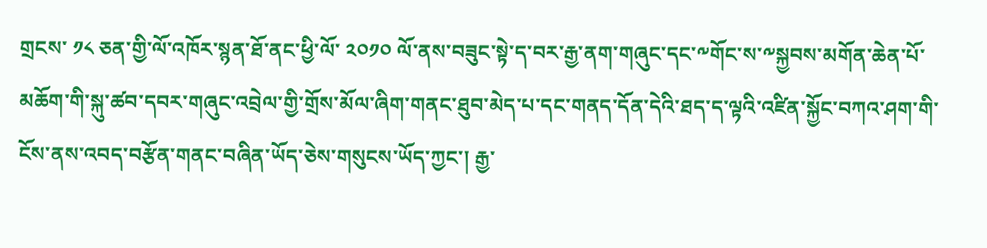གྲངས་ ༡༨ ཅན་གྱི་ལོ་འཁོར་སྙན་ཐོ་ནང་ཕྱི་ལོ་ ༢༠༡༠ ལོ་ནས་བཟུང་སྟེ་ད་བར་རྒྱ་ནག་གཞུང་དང་༸གོང་ས་༸སྐྱབས་མགོན་ཆེན་པོ་མཆོག་གི་སྐུ་ཚབ་དབར་གཞུང་འབྲེལ་གྱི་གྲོས་མོལ་ཞིག་གནང་ཐུབ་མེད་པ་དང་གནད་དོན་དེའི་ཐད་ད་ལྟའི་འཛིན་སྐྱོང་བཀའ་ཤག་གི་ངོས་ནས་འབད་བརྩོན་གནང་བཞིན་ཡོད་ཅེས་གསུངས་ཡོད་ཀྱང་། རྒྱ་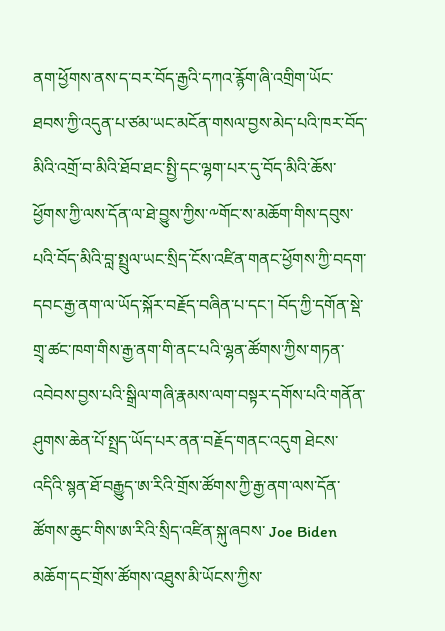ནག་ཕྱོགས་ནས་ད་བར་བོད་རྒྱའི་དཀའ་རྙོག་ཞི་འགྲིག་ཡོང་ཐབས་ཀྱི་འདུན་པ་ཙམ་ཡང་མངོན་གསལ་བྱས་མེད་པའི་ཁར་བོད་མིའི་འགྲོ་བ་མིའི་ཐོབ་ཐང་སྤྱི་དང་ལྷག་པར་དུ་བོད་མིའི་ཆོས་ཕྱོགས་ཀྱི་ལས་དོན་ལ་ཐེ་བྱུས་ཀྱིས་༸གོང་ས་མཆོག་གིས་དབུས་པའི་བོད་མིའི་བླ་སྤྲུལ་ཡང་སྲིད་ངོས་འཛིན་གནང་ཕྱོགས་ཀྱི་བདག་དབང་རྒྱ་ནག་ལ་ཡོད་སྐོར་བརྗོད་བཞིན་པ་དང་། བོད་ཀྱི་དགོན་སྡེ་གྲྭ་ཚང་ཁག་གིས་རྒྱ་ནག་གི་ནང་པའི་ལྷན་ཚོགས་ཀྱིས་གཏན་འབེབས་བྱས་པའི་སྒྲིལ་གཞི་རྣམས་ལག་བསྟར་དགོས་པའི་གནོན་ཤུགས་ཆེན་པོ་སྤྲད་ཡོད་པར་ནན་བརྗོད་གནང་འདུག ཐེངས་འདིའི་སྙན་ཐོ་བརྒྱུད་ཨ་རིའི་གྲོས་ཚོགས་ཀྱི་རྒྱ་ནག་ལས་དོན་ཚོགས་ཆུང་གིས་ཨ་རིའི་སྲིད་འཛིན་སྐུ་ཞབས་ Joe Biden མཆོག་དང་གྲོས་ཚོགས་འཐུས་མི་ཡོངས་ཀྱིས་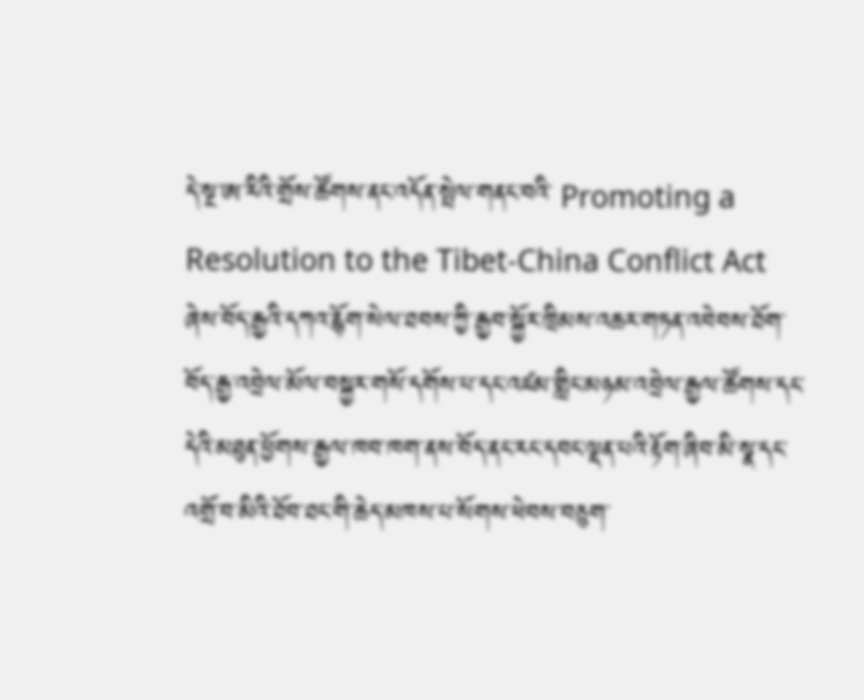དེ་སྔ་ཨ་རིའི་གྲོས་ཚོགས་ནང་འདོན་སྤེལ་གནང་བའི་ Promoting a Resolution to the Tibet-China Conflict Act ཞེས་བོད་རྒྱའི་དཀའ་རྙོག་སེལ་ཐབས་ཀྱི་རྒྱབ་སྐྱོར་ཁྲིམས་འཆར་གཏན་འབེབས་ཐོག་བོད་རྒྱ་འབྲེལ་མོལ་བསྐྱར་གསོ་དགོས་པ་དང་འཛམ་གླིང་མཉམ་འབྲེལ་རྒྱལ་ཚོགས་དང་དེའི་མཐུན་ཕྱོགས་རྒྱལ་ཁབ་ཁག་ནས་བོད་ནང་རང་དབང་ལྡན་པའི་རྟོག་ཞིབ་མི་སྣ་དང་འགྲོ་བ་མིའི་ཐོབ་ཐང་གི་ཆེད་མཁས་པ་སོགས་ཕེབས་བཅུག་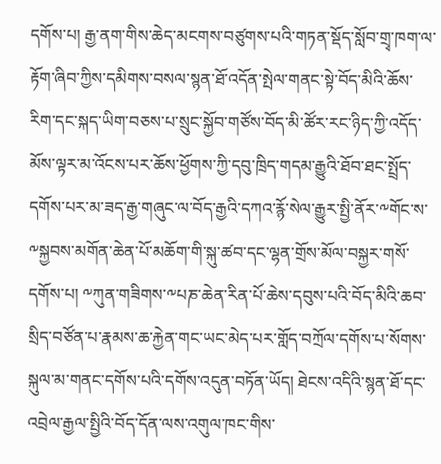དགོས་པ། རྒྱ་ནག་གིས་ཆེད་མངགས་བཙུགས་པའི་གཏན་སྡོད་སློབ་གྲྭ་ཁག་ལ་རྟོག་ཞིབ་ཀྱིས་དམིགས་བསལ་སྙན་ཐོ་འདོན་སྤེལ་གནང་སྟེ་བོད་མིའི་ཆོས་རིག་དང་སྐད་ཡིག་བཅས་པ་སྲུང་སྐྱོབ་གཙོས་བོད་མི་ཚོར་རང་ཉིད་ཀྱི་འདོད་མོས་ལྟར་མ་འོངས་པར་ཆོས་ཕྱོགས་ཀྱི་དབུ་ཁྲིད་གདམ་རྒྱུའི་ཐོབ་ཐང་སྤྲོད་དགོས་པར་མ་ཟད་རྒྱ་གཞུང་ལ་བོད་རྒྱའི་དཀའ་རྙོ་སེལ་རྒྱུར་སྤྱི་ནོར་༸གོང་ས་༸སྐྱབས་མགོན་ཆེན་པོ་མཆོག་གི་སྐུ་ཚབ་དང་ལྷན་གྲོས་མོལ་བསྐྱར་གསོ་དགོས་པ། ༸ཀུན་གཟིགས་༸པཎ་ཆེན་རིན་པོ་ཆེས་དབུས་པའི་བོད་མིའི་ཆབ་སྲིད་བཙོན་པ་རྣམས་ཆ་རྐྱེན་གང་ཡང་མེད་པར་གློད་བཀྲོལ་དགོས་པ་སོགས་སྐུལ་མ་གནང་དགོས་པའི་དགོས་འདུན་བཏོན་ཡོད། ཐེངས་འདིའི་སྙན་ཐོ་དང་འབྲེལ་རྒྱལ་སྤྱིའི་བོད་དོན་ལས་འགུལ་ཁང་གིས་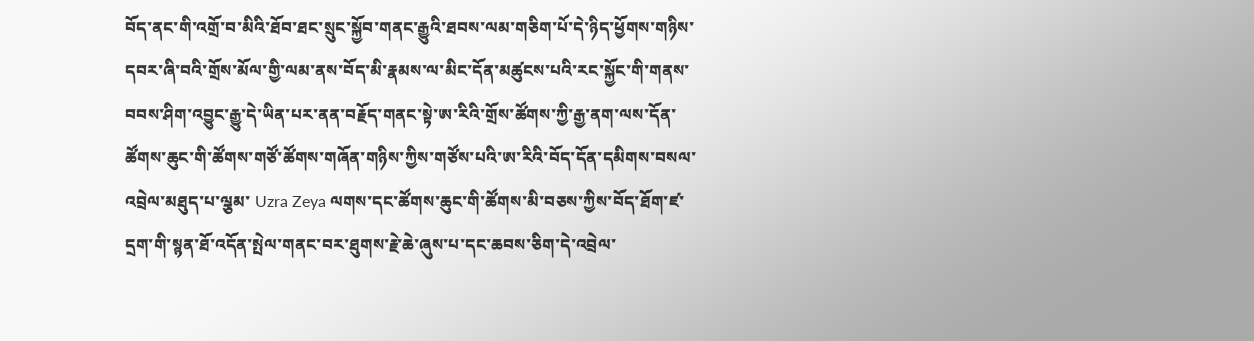བོད་ནང་གི་འགྲོ་བ་མིའི་ཐོབ་ཐང་སྲུང་སྐྱོབ་གནང་རྒྱུའི་ཐབས་ལམ་གཅིག་པོ་དེ་ཉིད་ཕྱོགས་གཉིས་དབར་ཞི་བའི་གྲོས་མོལ་གྱི་ལམ་ནས་བོད་མི་རྣམས་ལ་མིང་དོན་མཚུངས་པའི་རང་སྐྱོང་གི་གནས་བབས་ཤིག་འབྱུང་རྒྱུ་དེ་ཡིན་པར་ནན་བརྗོད་གནང་སྟེ་ཨ་རིའི་གྲོས་ཚོགས་ཀྱི་རྒྱ་ནག་ལས་དོན་ཚོགས་ཆུང་གི་ཚོགས་གཙོ་ཚོགས་གཞོན་གཉིས་ཀྱིས་གཙོས་པའི་ཨ་རིའི་བོད་དོན་དམིགས་བསལ་འབྲེལ་མཐུད་པ་ལྕམ་ Uzra Zeya ལགས་དང་ཚོགས་ཆུང་གི་ཚོགས་མི་བཅས་ཀྱིས་བོད་ཐོག་ཛ་དྲག་གི་སྙན་ཐོ་འདོན་སྤེལ་གནང་བར་ཐུགས་རྗེ་ཆེ་ཞུས་པ་དང་ཆབས་ཅིག་དེ་འབྲེལ་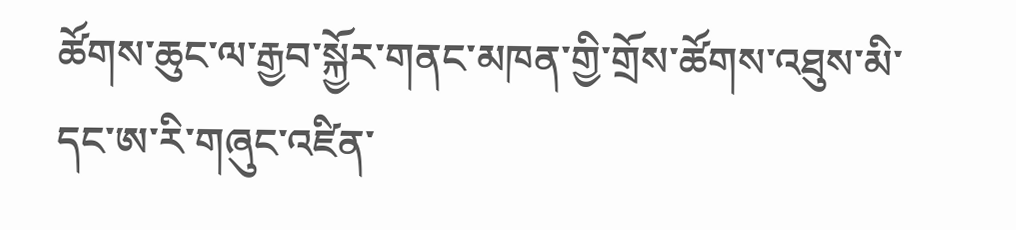ཚོགས་ཆུང་ལ་རྒྱབ་སྐྱོར་གནང་མཁན་གྱི་གྲོས་ཚོགས་འཐུས་མི་དང་ཨ་རི་གཞུང་འཛིན་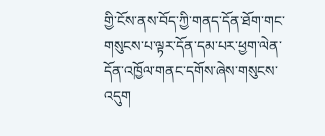གྱི་ངོས་ནས་བོད་ཀྱི་གནད་དོན་ཐོག་གང་གསུངས་པ་ལྟར་དོན་དམ་པར་ཕྱག་ལེན་དོན་འཁྱོལ་གནང་དགོས་ཞེས་གསུངས་འདུག